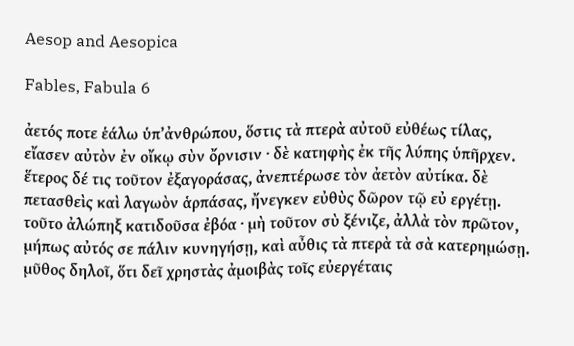Aesop and Aesopica

Fables, Fabula 6

ἀετός ποτε ἑάλω ὑπ’ἀνθρώπου, ὅστις τὰ πτερὰ αὐτοῦ εὐθέως τίλας, εἴασεν αὐτὸν ἐν οἴκῳ σὺν ὄρνισιν · δὲ κατηφὴς ἐκ τῆς λύπης ὑπῆρχεν. ἕτερος δέ τις τοῦτον ἐξαγοράσας, ἀνεπτέρωσε τὸν ἀετὸν αὐτίκα. δὲ πετασθεὶς καὶ λαγωὸν ἁρπάσας, ἤνεγκεν εὐθὺς δῶρον τῷ εὐ εργέτῃ. τοῦτο ἀλώπηξ κατιδοῦσα ἐβόα · μὴ τοῦτον σὺ ξένιζε, ἀλλὰ τὸν πρῶτον, μήπως αὐτός σε πάλιν κυνηγήσῃ, καὶ αὖθις τὰ πτερὰ τὰ σὰ κατερημώσῃ. μῦθος δηλοῖ, ὅτι δεῖ χρηστὰς ἀμοιβὰς τοῖς εὐεργέταις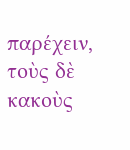παρέχειν, τοὺς δὲ κακοὺς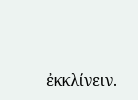ἐκκλίνειν.